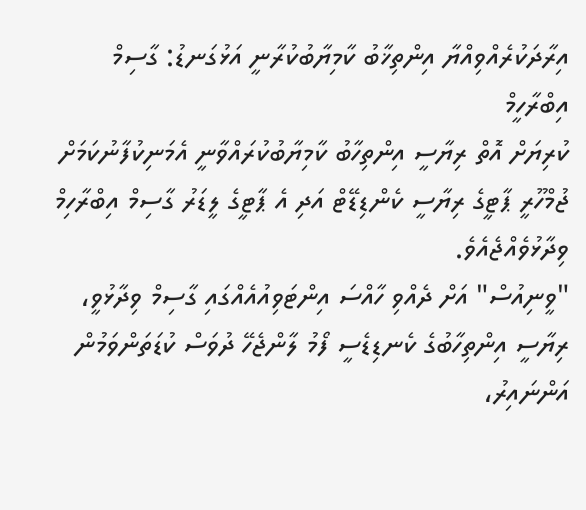އިރާދަކުރެއްވިއްޔާ އިންތިޚާބު ކާމިޔާބުކުރާނީ އަޅުގަނޑު: ގާސިމް އިބްރާހީމް
ކުރިޔަށް އޮތް ރިޔާސީ އިންތިހާބު ކާމިޔާބުކުރައްވާނީ އެމަނިކުފާނުކަމަށް ޖުމްހޫރީ ޕާޓީގެ ރިޔާސީ ކެންޑިޑޭޓް އަދި އެ ޕާޓީގެ ލީޑަރު ގާސިމް އިބްރާހިމް ވިދާޅުވެއްޖެއެވެ.
"ވީނިއުސް" އަށް ދެއްވި ހާއްސަ އިންޓަވިއުއެއްގައި ގާސިމް ވިދާޅުވީ، ރިޔާސީ އިންތިހާބުގެ ކެނޑިޑެސީ ފޯމު ލާންޖެހޭ ދުވަސް ކުޑަތަންވަމުން އަންނައިރު،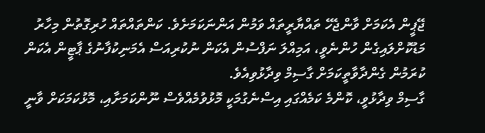ޖޭޕީން އެކަމަށް ވާންޖެހޭ ތައްޔާރީތައް ވަމުން އަންނަކަމަށެވެ. ކަންތައްތައް ހުރިގޮތުން މިހާރު މަޑުކޮށްލައިގެން ހުންނެވީ، އަމިއްލަ ނަފްސުން އެކަން ނުކުރިއަސް އެމަނިކުފާނުގެ ޕާޓީން އެކަން ކުރަމުން ގެންދާވާތީކަމަށް ގާސިމް ވިދާޅުވިއެވެ.
ގާސިމް ވިދާޅުވީ، ކޮންމެ ކަމެއްގައި އިސްނެގުމަކީ މޮޅުވުމެއްވެސް ނޫންކަމަށާއި، މޮޅުކަމަކަށް ވާނީ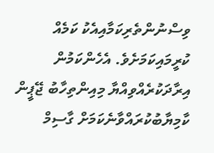ވިސްނުންތެރިކަމާއިއެކު ކަމެއް ކުރީމައިކަމަށެވެ. އެހެންކަމުން އިރާދަކުރެއްވިއްޔާ މިއިންތިހާބު ޖޭޕީން ކާމިޔާބުކުރައްވާނެކަމަށް ގާސިމް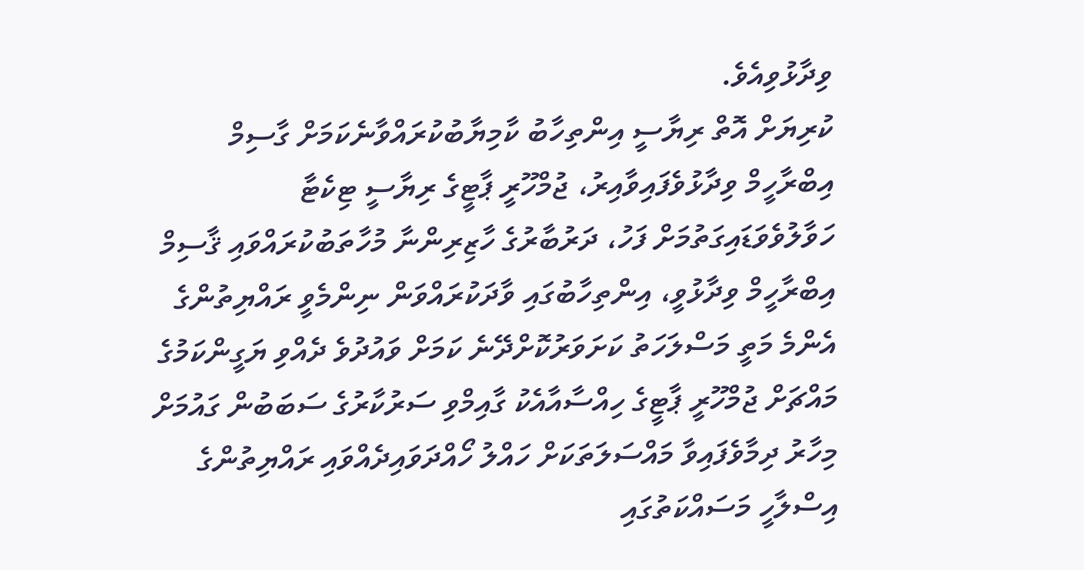ވިދާޅުވިއެވެ.
ކުރިޔަށް އޮތް ރިޔާސީ އިންތިހާބު ކާމިޔާބުކުރައްވާނެކަމަށް ގާސިމް އިބްރާހީމް ވިދާޅުވެފައިވާއިރު، ޖުމްހޫރީ ޕާޓީގެ ރިޔާސީ ޓިކެޓާ ހަވާލުވެވަޑައިގަތުމަށް ފަހު، ދަރުބާރުގެ ހާޒިރިންނާ މުހާތަބުކުރައްވައި ޤާސިމް އިބްރާހީމް ވިދާޅުވީ، އިންތިހާބުގައި ވާދަކުރައްވަން ނިންމެވީ ރައްޔިތުންގެ އެންމެ މަތީ މަސްލަހަތު ކަށަވަރުކޮށްދޭނެ ކަމަށް ވައުދުވެ ދެއްވި ޔަގީންކަމުގެ މައްޗަށް ޖުމްހޫރީ ޕާޓީގެ ހިއްސާއާއެކު ގާއިމްވި ސަރުކާރުގެ ސަބަބުން ގައުމަށް މިހާރު ދިމާވެފައިވާ މައްސަލަތަކަށް ހައްލު ހޯއްދަވައިދެއްވައި ރައްޔިތުންގެ އިސްލާހީ މަސައްކަތުގައި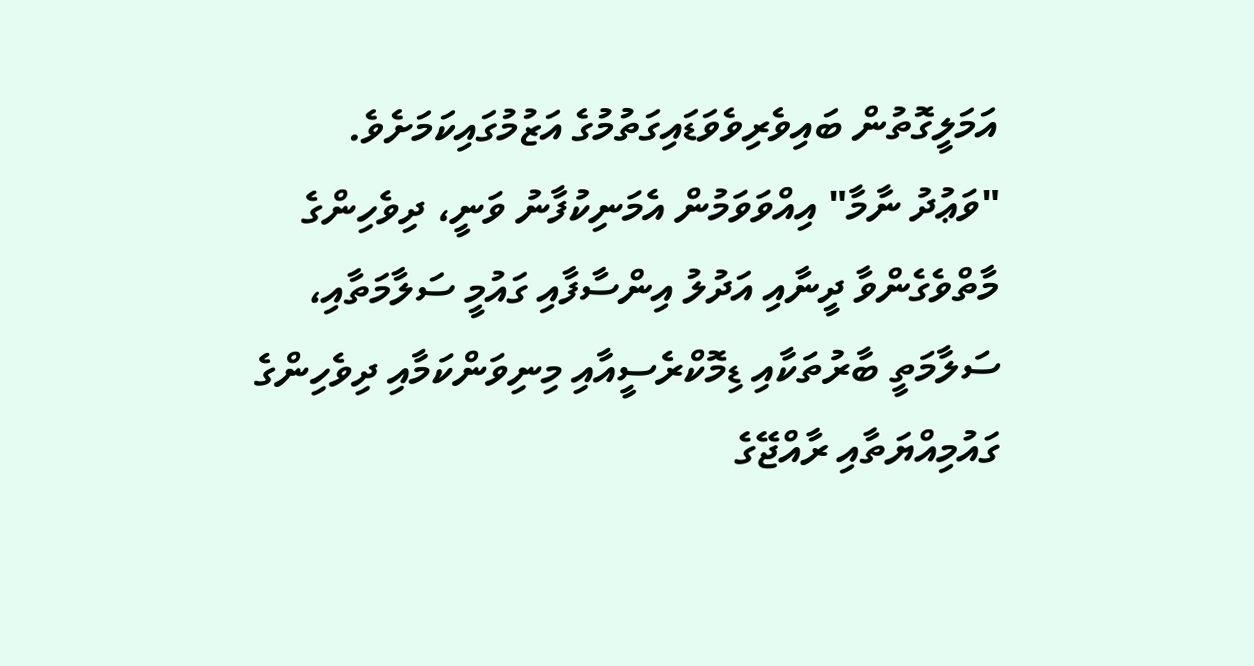އަމަލީގޮތުން ބައިވެރިވެވަޑައިގަތުމުގެ އަޒުމުގައިކަމަށެވެ.
"ވަޢުދު ނާމާ" އިއްވަވަމުން އެމަނިކުފާނު ވަނީ، ދިވެހިންގެ މާތްވެގެންވާ ދީނާއި އަދުލު އިންސާފާއި ގައުމީ ސަލާމަތާއި، ސަލާމަތީ ބާރުތަކާއި ޑިމޮކްރެސީއާއި މިނިވަންކަމާއި ދިވެހިންގެ ގައުމިއްޔަތާއި ރާއްޖޭގެ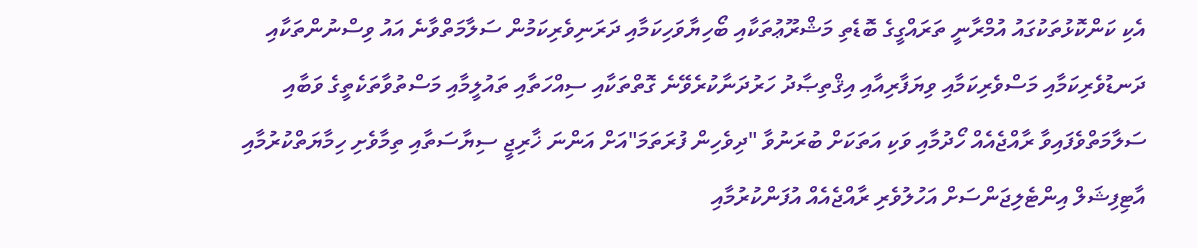އެކި ކަންކޮޅުތަކުގައު އުމްރާނީ ތަރައްގީގެ ބޮޑެތި މަޝްރޫޢުތަކާއި ބޯހިޔާވަހިކަމާއި ދަރަނިވެރިކަމުން ސަލާމަތްވާނެ އައު ވިސްނުންތަކާއި ދަނޑުވެރިކަމާއި މަސްވެރިކަމާއި ވިޔަފާރިއާއި އިޤްތިޞާދު ހަރުދަނާކުރެވޭނެ ގޮތްތަކާއި ސިއްހަތާއި ތައުލީމާއި މަސްތުވާތަކެތީގެ ވަބާއި ސަލާމަތްވެފައިވާ ރާއްޖެއެއް ހޯދުމާއި ވަކި އަތަކަށް ބުރަނުވާ "ދިވެހިން ފުރަތަމަ"އަށް އަންނަ ޚާރިޖީ ސިޔާސަތާއި ތިމާވެށި ހިމާޔަތްކުރުމާއި އާޓިފިޝަލް އިންޓެލިޖަންސަށް އަހުލުވެރި ރާއްޖެއެއް އުފަންކުރުމާއި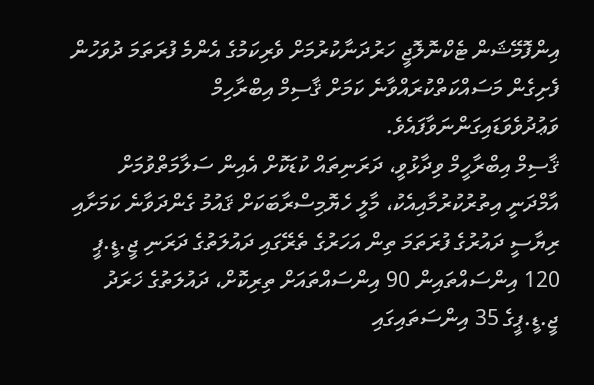އިންފޮމޭޝަން ޓެކްނޮލޮޖީ ހަރުދަނާކުރުމަށް ވެރިކަމުގެ އެންމެ ފުރަތަމަ ދުވަހުން ފެށިގެން މަސައްކަތްކުރައްވާނެ ކަމަށް ޤާސިމް އިބްރާހިމް ވަޢުދުވެވަޑައިގަންނަވާފައެވެ.
ޤާސިމް އިބްރާހީމް ވިދާޅުވީ، ދަރަނިތައް ކުޑަކޮށް އެއިން ސަލާމަތްވުމަށް އާމްދަނީ އިތުރުކުރުމާއިއެކު، މާލީ ހެޔޮމިސްރާބަކަށް ޤައުމު ގެންދަވާނެ ކަމަށާއި ރިޔާސީ ދައުރުގެ ފުރަތަމަ ތިން އަހަރުގެ ތެރޭގައި ދައުލަތުގެ ދަރަނި ޖީ.ޑީ.ޕީ 120 އިންސައްތައިން 90 އިންސައްތައަށް ތިރިކޮށް، ދައުލަތުގެ ޚަރަދު ޖީ.ޑީ.ޕީގެ 35 އިންސަތައިގައި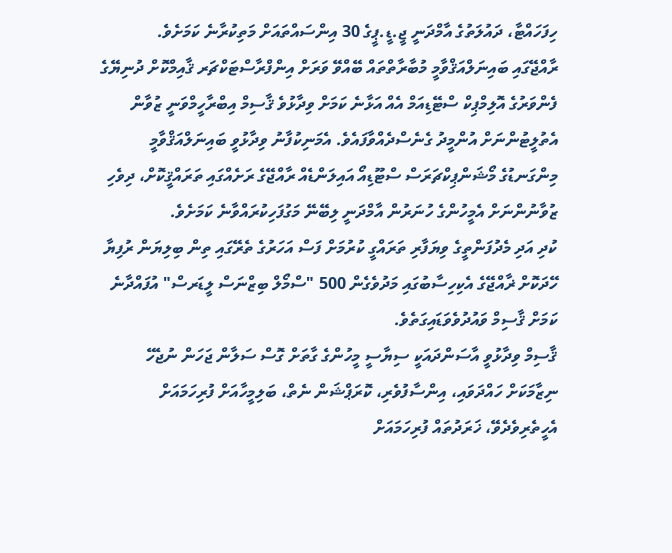ހިފަހައްޓާ، ދައުލަތުގެ އާމްދަނީ ޖީ.ޑީ.ޕީގެ 30 އިންސައްތައަށް މަތިކުރާނެ ކަމަށެވެ.
ރާއްޖޭގައި ބައިނަލްއަޤްވާމީ މުބާރާތްތައް ބޭއްވޭ ވަރަށް އިންފްރާސްޓަކްޗަރ ޤާއިމްކޮށް ދުނިޔޭގެ ފެންވަރުގެ އޮލިމްޕިކް ސްޓޭޑިއަމް އެއް އަޅާނެ ކަމަށް ވިދާޅުވެ ޤާސިމް އިބްރާހީމްވަނީ ޒުވާން އެތުލީޓުންނަށް އުންމީދު ގެނެސްދެއްވާފައެވެ. އެމަނިކުފާނު ވިދާޅުވީ ބައިނަލްއަޤްވާމީ މިންގަނޑުގެ މޯޝަންޕިކްޗަރަސް ސްޓޫޑިއޯ އައިލަންޑެއް ރާއްޖޭގެ ރަށެއްގައި ތަރައްޤީކޮށް، ދިވެހި ޒުވާނުންނަށް އެމީހުންގެ ހުނަރުން އާމްދަނީ ލިބޭނޭ މަގުފަހިކުރައްވާނެ ކަމަށެވެ.
ކުދި އަދި މެދުފަންތީގެ ވިޔަފާރި ތަރައްގީ ކުރުމަށް ފަސް އަހަރުގެ ތެރޭގައި ތިން ބިލިޔަން ރުފިޔާ ހޭދަކޮށް ޜާއްޖޭގެ އެކިހިސާބުގައި މަދުވެގެން 500 "ސްމޯލް ބިޒްނަސް ލީޑަރސް" އުފައްދާނެ ކަމަށް ޤާސިމް ވައުދުވެވަޑައިގަތެވެ.
ޤާސިމް ވިދާޅުވީ އާސަންދައަކީ ސިޔާސީ މީހުންގެ ގާތަށް ގޮސް ސަލާން ޖަހަން ނުޖެހޭ ނިޒާމަކަށް ހައްދަވައި، އިންސާފުވެރި، ކޮރަޕްޝަން ނެތް، ބަލިމީހާއަށް ފުރިހަމައަށް އެހީތެރިވެދެވޭ، ޚަރަދުތައް ފުރިހަމައަށް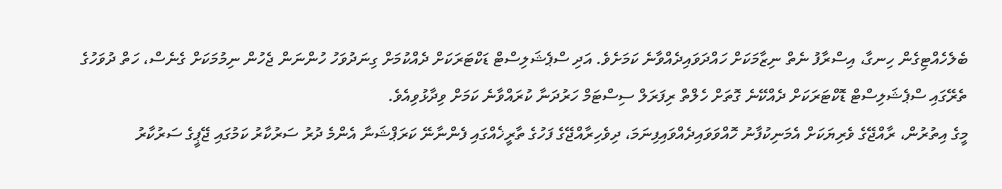ބެލެހެއްޓިގެން ހިނގާ، އިސްރާފު ނެތް ނިޒާމަކަށް ހައްދަވައިދެއްވާނެ ކަމަށެވެ. އަދި ސްޕެޝަލިސްޓް ޑަކްޓަރަކަށް ދެއްކުމަށް ގިނަދުވަހު ހުންނަން ޖެހުން ނިމުމަކަށް ގެނެސް، ހަތް ދުވަހުގެ ތެރޭގައި ސްޕެޝަލިސްޓް ޑޮކްޓަރަކަށް ދެއްކޭނެ ގޮތަށް ހެލްތް ރިފަރަލް ސިސްޓަމް ހަރުދަނާ ކުރައްވާނެ ކަމަށް ވިދާޅުވިއެވެ.
މީގެ އިތުރުން، ރާއްޖޭގެ ވެރިޔަކަށް އެމަނިކުފާނު ހޮއްވަވައިދެއްވައިފިނަމަ، ދިވެހިރާއްޖޭގެ ފަހުގެ ތާރީޚެއްގައި ފެންނާނޭ ކަރަޕްޝަނާ އެންމެ ދުރު ސަރުކާރު ކަމުގައި ޖޭޕީގެ ސަރުކާރު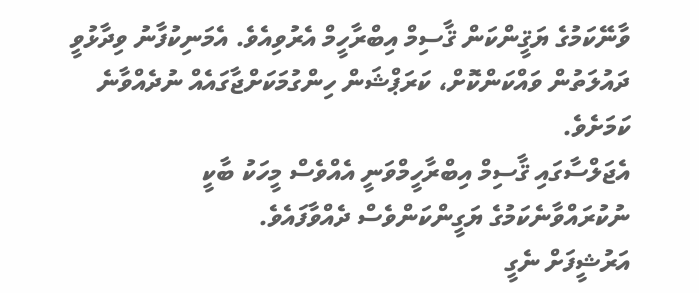ވާނޭކަމުގެ ޔަޤީންކަން ޤާސިމް އިބްރާހީމް އެރުވިއެވެ. އެމަނިކުފާނު ވިދާޅުވީ ދައުލަތުން ވައްކަންކޮށް، ކަރަޕްޝަން ހިންގުމަކަށްޖާގައެއް ނުދެއްވާނެ ކަމަށެވެ.
އެޖަލްސާގައި ޤާސިމް އިބްރާހީމްވަނީ އެއްވެސް މީހަކު ބާކީ ނުކުރައްވާނެކަމުގެ ޔަގީންކަންވެސް ދެއްވާފައެވެ.
އަރުޝީފަށް ނެގީ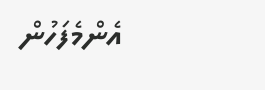އެންމެފަހުން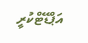އަޕްޑޭޓްކުރީ